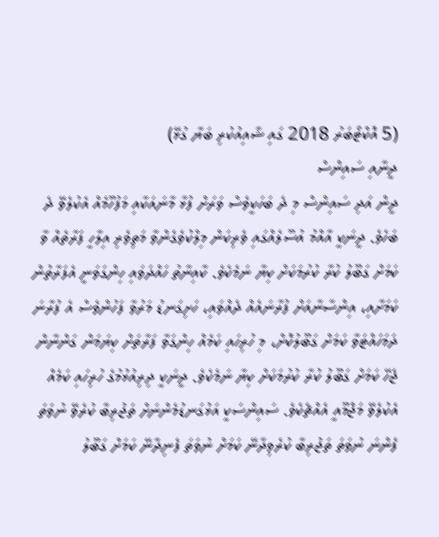(5 އޮކްޓޯބަރު 2018 ގައި ޝާއިއުކުރި ބަޔާ ގުޅޭ)
ދީނާއި ސައިންސް
ދީން އަދި ސައިންސް މި ދެ ބަހަކީވެސް ވަރަށް ފުޅާ މާނައަކާއި މަފުހޫމެއް އެކުލެވޭ ދެ ބަހެވެ. ދީނަކީ އާއްމު އުސޫލެއްގައި ވެރިކަން މިލްކުވެގެންވާ މަތިވެރި އިލާހީ ފަރާތެއް ވާ ކަމަށް ގަބޫލު ކުރާ ކުރުމަކަށް ކިޔާ ނަމެކެވެ. ކާއިނާތު ހައްދަވައި ހިންގަވަނީ އެފަރާތުން ކަމަށާއި، އިންސާނާއަށް ފުރާނައެއް ދެއްވައި، ހަށިގަނޑު މަރުވާ ފަހުންވެސް އެ ފުރާނަ ދަމަހައްޓަވާ ކަމަށް ގަބޫލުކޮށް، މި ހުރިހައި ކަމެއް ހިންގަވާ ފަރާތަށް ކިޔަމަން ގަންނާން ޖެހޭ ކަމަށް ގަބޫލު ކުރާ ކުރުމަކަށް ކިޔާ ނަމެކެވެ. ދީނަކީ ދިރިއުޅުމުގެ ހުރިހައި ކަމެއް އެކުލެވޭ މަޖްމޫއީ އެއްޗެކެވެ. ސައިންސަކީ އަޅުގަނޑުމެންނަށް ތަޖުރިބާ ކުރެވޭ ނުވަތަ ފެންނަ ނުވަތަ ތަޖުރިބާ ކުރެވިދާނޭ ކަމަށް ނުވަތަ ފެނިދާނޭ ކަމަށް ގަބޫލު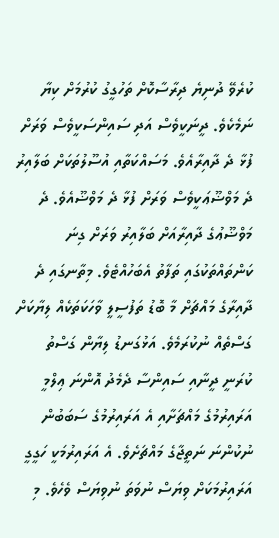ކުރެވޭ ދުނިޔެ ދިރާސާކޮށް ތަހުގީގު ކުރުމަށް ކިޔާ ނަމެކެވެ. ދީނަކީވެސް އަދި ސައިންސަކީވެސް ވަރަށް ފުޅާ ދެ ދާއިރާއެވެ. މަސައްކަތާއި އުސޫލުތަކަށް ބަލާއިރު ދެ މަވްޟޫޢަކީވެސް ވަރަށް ފުޅާ ދެ މަވްޟޫއެވެ. ދެ މަވްޟޫޢުގެ ދާއިރާއަށް ބަލާއިރު ވަރަށް ގިނަ ކަންތައްތަކުގައި ތަފާތު އެބަހުއްޓެވެ. މިތާނގައި ދެ ދާއިރާގެ މައްޗަށް މާ ބޮޑު ތަފުސީލީ ވާހަކަތަކެއް ލިޔާކަށް ގަސްތެއް ނުކުރަމެވެ. އަޅުގަނޑު ލިޔާން ގަސްތު ކުރަނީ ދީނާއި ސައިންސާ ދެމެދު އޮންނަ ޢިލްމީ އަރައިރުމުގެ މައްޗަށާއި އެ އަރައިރުމުގެ ސަބަބުން ނުކުންނަ ނަތީޖާގެ މައްޗަށެވެ. އެ އަރައިރުމަކީ ހަގީގީ އަރައިރުމަކަށް ވިޔަސް ނުވަތަ ނުވިޔަސް ވެހެވެ. މި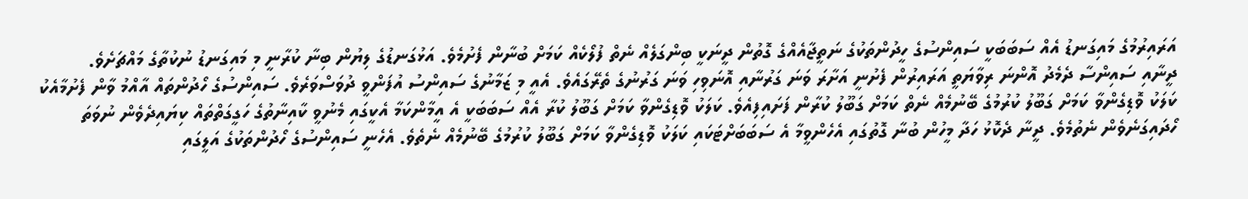އަރައިރުމުގެ މައިގަނޑު އެއް ސަބަބަކީ ސައިންސުގެ ހީދުންތަކުގެ ނަތީޖާއެއްގެ ގޮތުން ދީނަކީ ބިންގަލެއް ނެތް ފުލޯކެއް ކަމަށް ބުނާން ފެށުމެވެ. އަޅުގަނޑުގެ ލިޔުން ބިނާ ކުރާނީ މި މައިގަނޑު ނުކުތާގެ މައްޗަށެވެ.
ދީނާއި ސައިންސާ ދެމެދު އޮންނަ ރިވާޔަތީ އަރައިރުން ފެށުނީ އަށާރަ ވަނަ ގަރުނާއި އޮނަވިހި ވަނަ ގަރުނުގެ ތެރޭގައެވެ. އެއީ މި ޒަމާނުގެ ސައިންސު އުފަންވީ ދުވަސްވަރެވެ. ސައިންސުގެ ހޯދުންތައް އާއްމު ވާން ފެށުމާއެކު ކަލަކު ވޮޑިގެންވާ ކަމަށް ގަބޫލު ކުރުމުގެ ބޭނުމެއް ނެތް ކަމަށް ގަބޫލު ކުރާން ފަށައިފިއެވެ. ކަލަކު ވޮޑިގެންވާ ކަމަށް ގަބޫލު ކުރާ އެއް ސަބަބަކީ އެ އީމާންކަމާ އެކީގައި މެނުވީ ކާއިނާތުގެ ހަގީގަތްތައް ކިޔައިދެވެން ނުވަތަ ހޯދައިގަނެވެން ނެތުމެވެ. ދީނާ ދެކޮޅު ހަދާ މީހުން ބުނާ ގޮތުގައި އެހެންވީމާ އެ ސަބަބަށްޓަކައި ކަލަކު ވޮޑިގެންވާ ކަމަށް ގަބޫލު ކުރުމުގެ ބޭނުމެއް ނެތެވެ. އެހެނީ ސައިންސުގެ ހޯދުންތަކުގެ އަލީގައި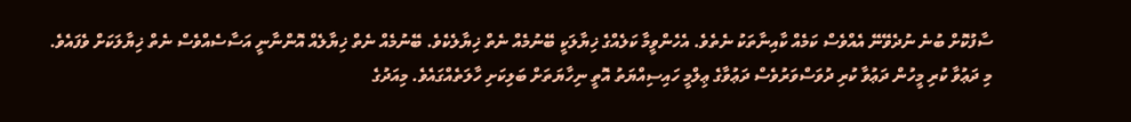ސާފުކޮށް ބުނެ ނުދެވޭނޭ އެއްވެސް ކަމެއް ކާއިނާތަކު ނެތެވެ. އެހެންވީމާ ކަލެއްގެ ޚިޔާލަކީ ބޭނުމެއް ނެތް ޚިޔާލެކެވެ. ބޭނުމެއް ނެތް ޚިޔާލެއް އޮންނާނީ އަސާސެއްވެސް ނެތް ޚިޔާލަކަށް ވެފައެވެ.
މި ދަޢުވާ ކުރި މީހުން ދަޢުވާ ކުރި ދުވަސްވަރުވެސް ދަޢުވާގެ ޢިލްމީ ހައިސިއްޔަތު އޮތީ ނިހާޔަތަށް ބަލިކަށި ހާލަތެއްގައެވެ. މިއަދުގެ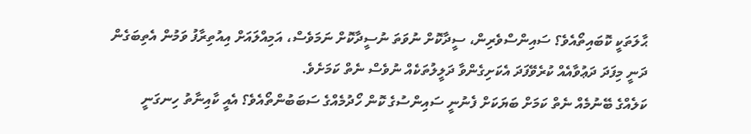ޙާލަތަކީ ކޮބައިތޯއެވެ؟ ސައިންސްވެރިން، ސީދާކޮށް ނުވަތަ ނުސީދާކޮށް ނަމަވެސް، އަމިއްލައަށް އިއުތިރާފު ވަމުން އެތިބަގެން ދަނީ މިފަދަ ދަޢުވާއެއް ކުރެވޭފަދަ އެކަށިގެންވާ ދަލީލުތަކެއް ނުވެސް ނެތް ކަމަށެވެ.
ކަލެއްގެ ބޭނުމެއް ނެތް ކަމަށް ބަޔަކަށް ފެނުނީ ސައިންސުގެ ކޮން ހޯދުމެއްގެ ސަބަބުންތޯއެވެ؟ އެއީ ކާއިނާތު ހިނގަނީ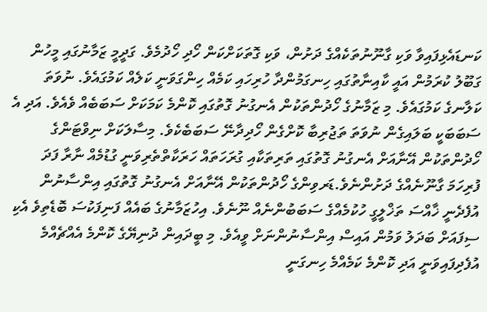ކަނޑައެޅިފައިވާ ވަކި ގާނޫނުތަކެއްގެ ދަށުން، ވަކި ގޮތަކަށްކަން ހޯދި ހޯދުމެވެ. ގަދީމީ ޒަމާނުގައި މީހުން ގަބޫލު ކުރަމުން އައީ ކާއިނާތުގައި ހިނގަމުންދާ ހުރިހައި ކަމެއް ހިންގަވަނީ ކަލެއް ކަމުގައެވެ. ނުވަތަ ކަލާނގެ ކަމުގައެވެ. މި ޒަމާނުގެ ހޯދުންތަކުން އެނގުނު ގޮތުގައި ކޮންމެ ކަމަކަށް ސަބަބެއް ވެއެވެ. އަދި އެ ސަބަބަކީ ބަލައިގެން ނުވަތަ ތަޖުރިބާ ކޮށްގެން ހޯދިދާނޭ ސަބަބެކެވެ. މިސާލަކަށް ނިވްޓަންގެ ހޯދުންތަކުން އޭނާއަށް އެނގުނު ގޮތުގައި ތަރިތަކާއި ގުރަހަތައް ހަރަކާތްތެރިވަނީ ގުޑުމެއް ނާރާ ފަދަ ފުރިހަމަ ގާނޫނެއްގެ ދަށުންނެވެ.ޑަރވިންގެ ހޯދުންތަކުން އޭނާއަށް އެނގުނު ގޮތުގައި އިންސާނުން އުފެދެނީ ޚާއްސަ ތަޚްލީގީ ހުކުމެއްގެ ސަބަބުންނެއް ނޫނެވެ. އިހުޒަމާނުގެ ބައެއް ފަނިފަކުސަ ބޮޑެތިވެ އެކި ސިފައަށް ބަދަލު ވަމުން އައިސް އިންސާނުންނަށް ވީއެވެ. މި ބީދައިން ދުނިޔޭގެ ކޮންމެ އެއްޗެއްމެ އުފެދިފައިވަނީ އަދި ކޮންމެ ކަމެއްމެ ހިނގަނީ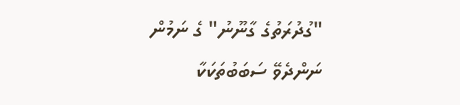"ގުދުރަތުގެ ގާނޫނު" ގެ ނަމުން ނަންދެވޭ ސަބަބުތަކަކާ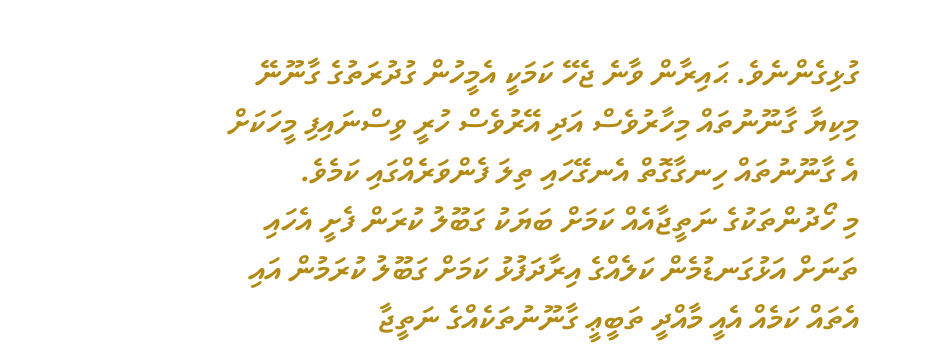ގުޅިގެންނެވެ. ޙައިރާން ވާނެ ޖެހޭ ކަމަކީ އެމީހުން ގުދުރަތުގެ ގާނޫނޭ މިކިޔާ ގާނޫނުތައް މިހާރުވެސް އަދި އޭރުވެސް ހުރީ ވިސްނައިފި މީހަކަށް އެ ގާނޫނުތައް ހިނގާގޮތް އެނގޭހައި ތިލަ ފެންވަރެއްގައި ކަމެވެ.
މި ހޯދުންތަކުގެ ނަތީޖާއެއް ކަމަށް ބަޔަކު ގަބޫލު ކުރަން ފެށީ އެހައި ތަނަށް އަޅުގަނޑުމެން ކަލެއްގެ އިރާދަފުޅު ކަމަށް ގަބޫލު ކުރަމުން އައި އެތައް ކަމެއް އެއީ މާއްދީ ތަބީޢީ ގާނޫނުތަކެއްގެ ނަތީޖާ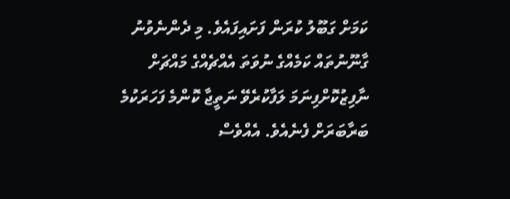ކަމަށް ގަބޫލު ކުރަން ފަށައިފައެވެ. މި ދެންނެވުނު ގާނޫނުތައް ކަމެއްގެ ނުވަތަ އެއްޗެއްގެ މައްޗަށް ނާފިޒުކޮށްފިނަމަ ލަފާކުރެވޭ ނަތީޖާ ކޮންމެ ފަހަރަކުމެ ބަރާބަރަށް ފެނެއެވެ. އެއްވެސް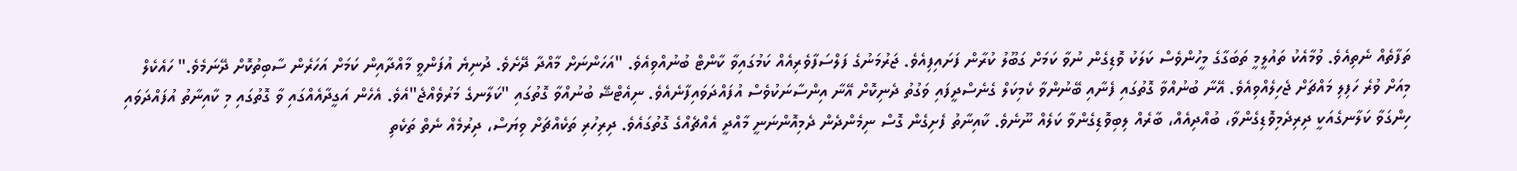ތަފާތެއް ނެތިއެވެ. ވުމާއެކު ތައުލީމީ ތަބަގާގެ މީހުންވެސް ކަލަކު ވޮޑިގެން ނުވާ ކަމަށް ގަބޫލު ކުރާން ފަށައިފިއެވެ. ޖަރުމަނުގެ ފަލްސަފާވެރިއެއް ކަމުގައިވާ ކާންޓް ބުނުއްވިއެވެ. "އަހަންނަށް މާއްދާ ދޭށެވެ. ދުނިޔެ އުފަންވީ މާއްދާއިން ކަމަށް އަހަރެން ސާބިތުކޮށް ދޭނަމެވެ." ހައެކެލް މިއަށް ވުރެ ހަފިލި މައްޗަށް ޖެހިލެއްވިއެވެ. އޭނާ ބުނުއްވާ ގޮތުގައި ފެނާއި ބޭނުންވާ ކެމިކަލް ގެނެސްދީފައި ވަގުތު ދެނިކޮށް އޭނާ އިންސާނަކުވެސް އުފައްދަވައިފާނެއެވެ. ނިއެޓްޝޭ ބުނުއްވާ ގޮތުގައި "ކަލާނގެ މަރުވެއްޖެ"އެވެ. އެހެން އަގީދާއެއްގައި ވާ ގޮތުގައި މި ކާއިނާތު އުފައްދަވައި ހިންގަވާ ކަލާނގެއަކީ ދިރިދެމިވޮޑިގެންވާ، ބުއްދިއެއް، ބާރެއް ލިބިވޮޑިގެންވާ ކަލެއް ނޫނެވެ. ކާއިނާތު ފެށިގެން ގޮސް ނިމެންދެން ދެމިއޮންނަނީ މާއްދީ އެއްޗެއްގެ ގޮތުގައެވެ. ދިރިހުރި ތަކެއްޗަށް ވިޔަސް، ދިރުމެއް ނެތް ތަކެތި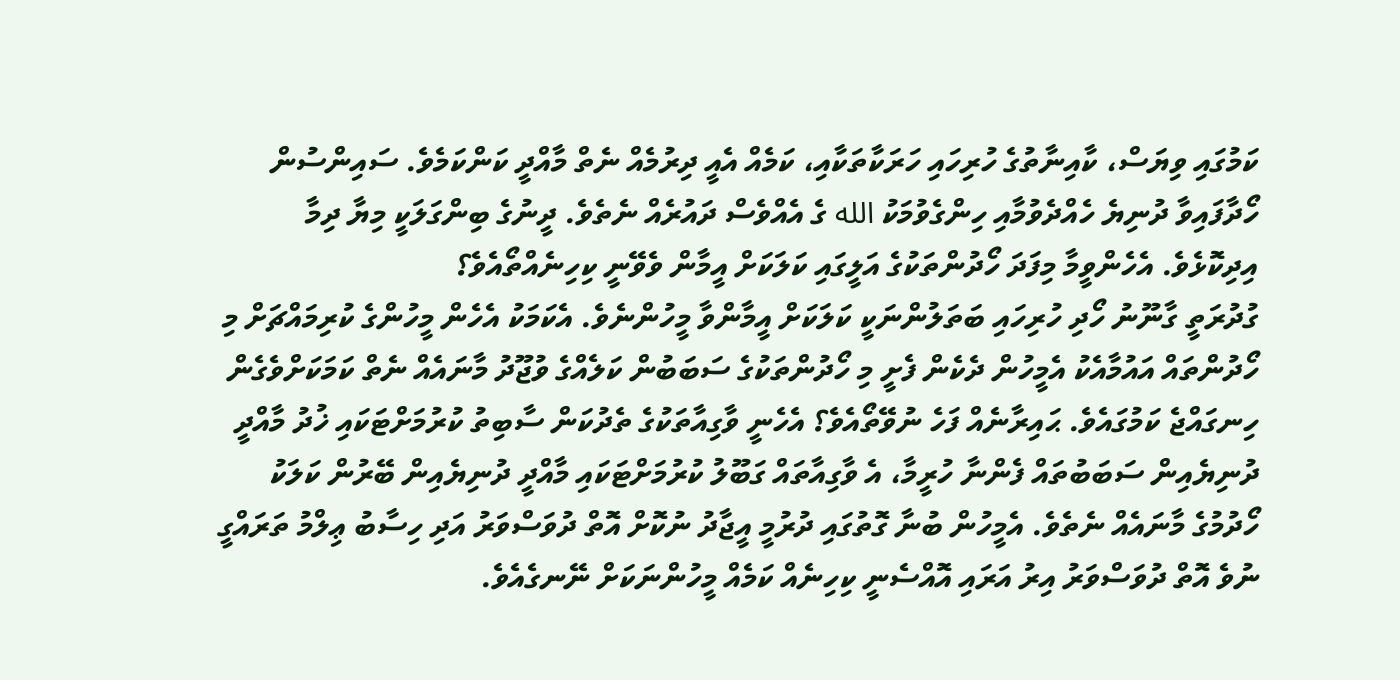ކަމުގައި ވިޔަސް، ކާއިނާތުގެ ހުރިހައި ހަރަކާތަކާއި، ކަމެއް އެއީ ދިރުމެއް ނެތް މާއްދީ ކަންކަމެވެ. ސައިންސުން ހޯދާފައިވާ ދުނިޔެ ހެއްދެވުމާއި ހިންގެވުމަކު الله ގެ އެއްވެސް ދައުރެއް ނެތެވެ. ދީނުގެ ބިންގަލަކީ މިޔާ ދިމާ އިދިކޮޅެވެ. އެހެންވީމާ މިފަދަ ހޯދުންތަކުގެ އަލީގައި ކަލަކަށް އީމާން ވެވޭނީ ކިހިނެއްތޯއެވެ؟
ގުދުރަތީ ގާނޫނު ހޯދި ހުރިހައި ބަތަލުންނަކީ ކަލަކަށް އީމާންވާ މީހުންނެވެ. އެކަމަކު އެހެން މީހުންގެ ކުރިމައްޗަށް މި ހޯދުންތައް އައުމާއެކު އެމީހުން ދެކެން ފެށީ މި ހޯދުންތަކުގެ ސަބަބުން ކަލެއްގެ ވުޖޫދު މާނައެއް ނެތް ކަމަކަށްވެގެން ހިނގައްޖެ ކަމުގައެވެ. ޙައިރާނެއް ފަހެ ނުވޭތޯއެވެ؟ އެހެނީ ވާގިއާތަކުގެ ތެދުކަން ސާބިތު ކުރުމަށްޓަކައި ޚުދު މާއްދީ ދުނިޔެއިން ސަބަބުތައް ފެންނާ ހުރީމާ، އެ ވާގިއާތައް ގަބޫލު ކުރުމަށްޓަކައި މާއްދީ ދުނިޔެއިން ބޭރުން ކަލަކު ހޯދުމުގެ މާނައެއް ނެތެވެ. އެމީހުން ބުނާ ގޮތުގައި ދުރުމީ އީޖާދު ނުކޮށް އޮތް ދުވަސްވަރު އަދި ހިސާބު ޢިލްމު ތަރައްގީ ނުވެ އޮތް ދުވަސްވަރު އިރު އަރައި އޮއްސެނީ ކިހިނެއް ކަމެއް މީހުންނަކަށް ނޭނގެއެވެ.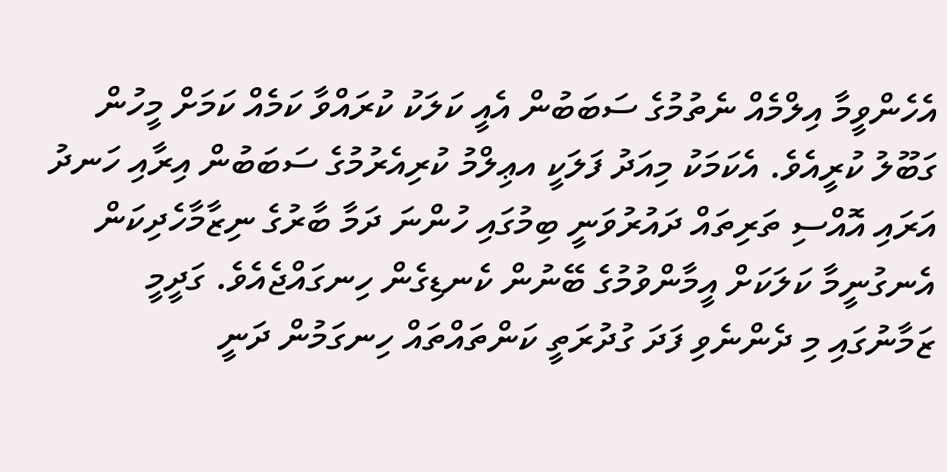އެހެންވީމާ އިލްމެއް ނެތުމުގެ ސަބަބުން އެއީ ކަލަކު ކުރައްވާ ކަމެއް ކަމަށް މީހުން ގަބޫލު ކުރީއެވެ. އެކަމަކު މިއަދު ފަލަކީ އޢިލްމު ކުރިއެރުމުގެ ސަބަބުން އިރާއި ހަނދު އަރައި އޮއްސި ތަރިތައް ދައުރުވަނީ ބިމުގައި ހުންނަ ދަމާ ބާރުގެ ނިޒާމާހެދިކަން އެނގުނީމާ ކަލަކަށް އީމާންވުމުގެ ބޭނުން ކެނޑިގެން ހިނގައްޖެއެވެ. ގަދީމީ ޒަމާނުގައި މި ދެންނެވި ފަދަ ގުދުރަތީ ކަންތައްތައް ހިނގަމުން ދަނީ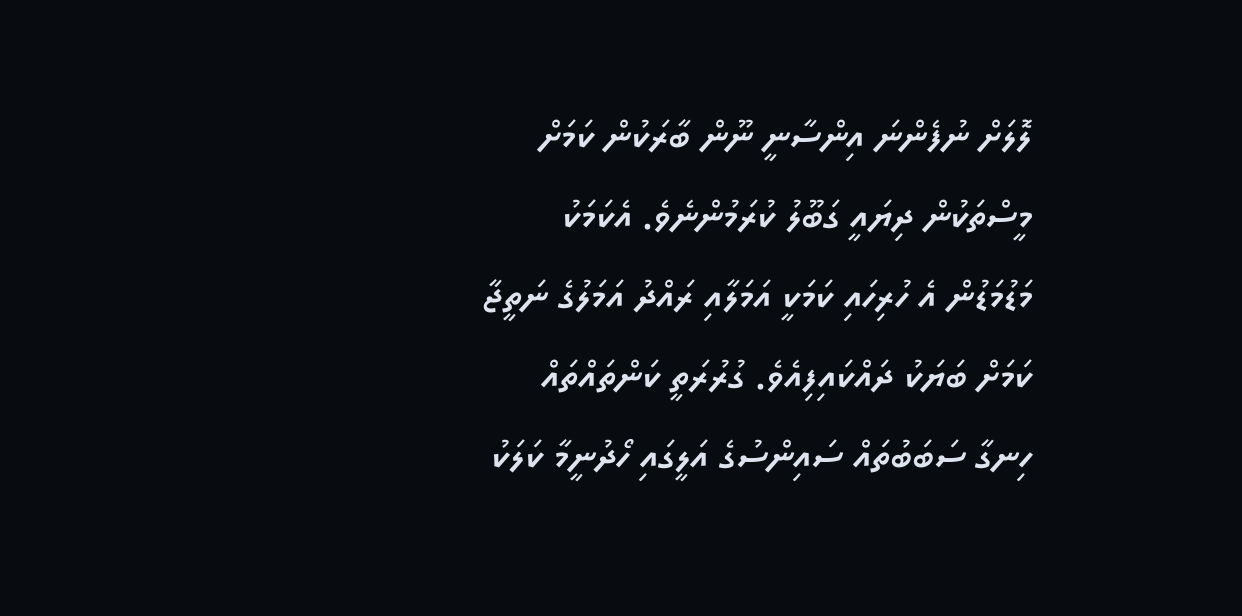ލޮލަށް ނުފެންނަ އިންސާނީ ނޫން ބާރަކުން ކަމަށް މީސްތަކުން ދިޔައީ ގަބޫލު ކުރަމުންނެވެ. އެކަމަކު މަޑުމަޑުން އެ ހުރިހައި ކަމަކީ އަމަލާއި ރައްދު އަމަލުގެ ނަތީޖާ ކަމަށް ބަޔަކު ދައްކައިފިއެވެ. ގުރުރަތީ ކަންތައްތައް ހިނގާ ސަބަބުތައް ސައިންސުގެ އަލީގައި ހޯދުނީމާ ކަލަކު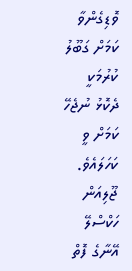ވޮޑިގެންވާ ކަމަށް ގަބޫލު ކުރުމަކީ ދެކޮޅު ނުޖެހޭ ކަމަށް ވީ ކަހަލައެވެ. ޖޫލިއަން ހަކްސްލޭ އޭނާގެ ފޮތް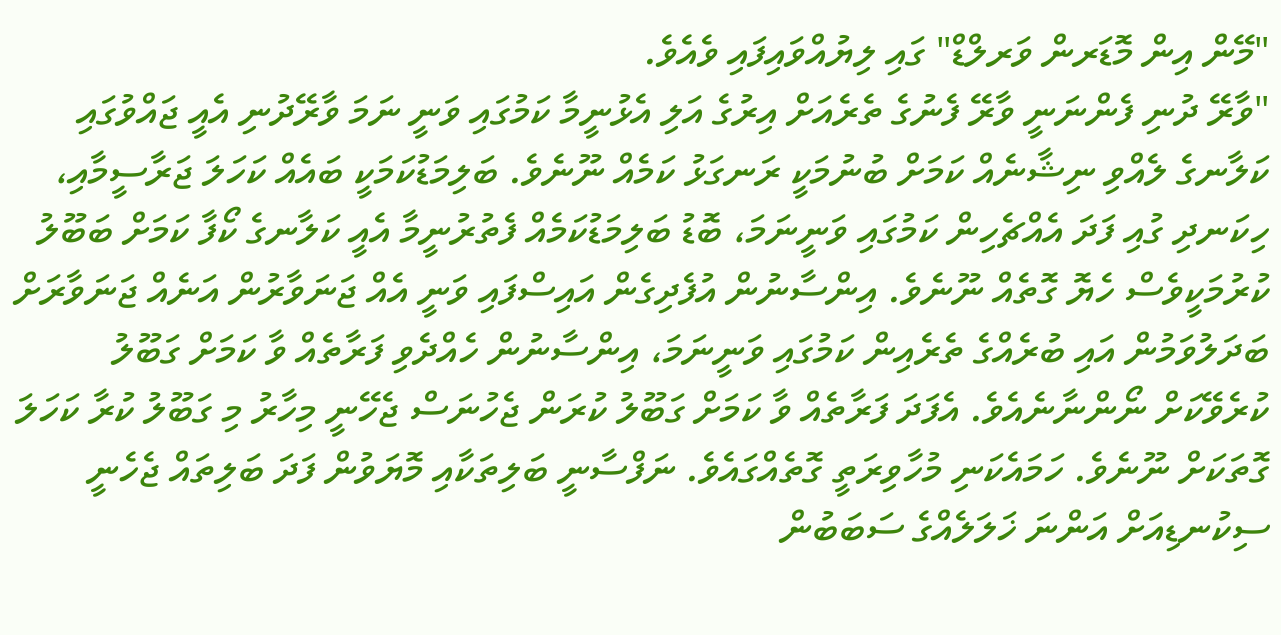"މޭން އިން މޮޑަރން ވަރލްޑް" ގައި ލިޔުއްވައިފައި ވެއެވެ.
"ވާރޭ ދުނި ފެންނަނީ ވާރޭ ފެނުގެ ތެރެއަށް އިރުގެ އަލި އެޅުނީމާ ކަމުގައި ވަނީ ނަމަ ވާރޭދުނި އެއީ ޖައްވުގައި ކަލާނގެ ލެއްވި ނިޝާނެއް ކަމަށް ބުނުމަކީ ރަނގަޅު ކަމެއް ނޫނެވެ. ބަލިމަޑުކަމަކީ ބައެއް ކަހަލަ ޖަރާސީމާއި، ހިކަނދި ގުއި ފަދަ އެއްޗެހިން ކަމުގައި ވަނީނަމަ، ބޮޑު ބަލިމަޑުކަމެއް ފެތުރުނީމާ އެއީ ކަލާނގެ ކޯފާ ކަމަށް ބަބޫލު ކުރުމަކީވެސް ހެޔޮ ގޮތެއް ނޫނެވެ. އިންސާނުން އުފެދިގެން އައިސްފައި ވަނީ އެއް ޖަނަވާރުން އަނެއް ޖަނަވާރަށް ބަދަލުވަމުން އައި ބުރެއްގެ ތެރެއިން ކަމުގައި ވަނީނަމަ، އިންސާނުން ހެއްދެވި ފަރާތެއް ވާ ކަމަށް ގަބޫލު ކުރެވޭކަށް ނޯންނާނެއެވެ. އެފަދަ ފަރާތެއް ވާ ކަމަށް ގަބޫލު ކުރަން ޖެހުނަސް ޖެހޭނީ މިހާރު މި ގަބޫލު ކުރާ ކަހަލަ ގޮތަކަށް ނޫނެވެ. ހަމައެކަނި މުހާވިރަތީ ގޮތެއްގައެވެ. ނަފްސާނީ ބަލިތަކާއި މޮޔަވުން ފަދަ ބަލިތައް ޖެހެނީ ސިކުނޑިއަށް އަންނަ ޚަލަލެއްގެ ސަބަބުން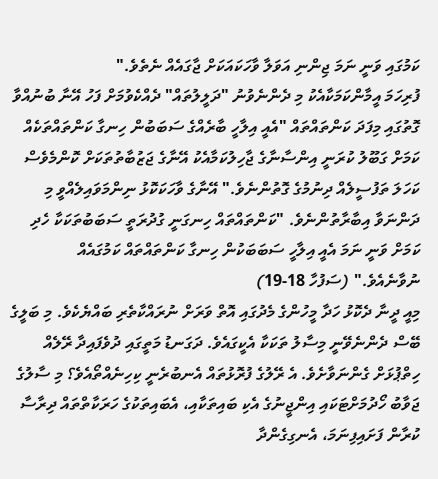ކަމުގައި ވަނީ ނަމަ ޖިންނި އަވަލާ ވާހަކައަކަށް ޖާގައެއް ނެތެވެ."
ފުރިހަމަ އީމާންކަމަކާއެކު މި ދެންނެވުނު "ދަލީލުތައް" ދެއްކެވުމަށް ފަހު އޭނާ ބުނުއްވާ ގޮތުގައި މިފަދަ ކަންތައްތައް "އެއީ އިލާހީ ބާރެއްގެ ސަބަބުން ހިނގާ ކަންތައްތަކެއް ކަމަށް ގަބޫލު ކުރަނީ އިންސާނާގެ ޖާހިލުކަމާއެކު އޭނާގެ ޖަޒުބާތުތަކަށް ކޮންމެވެސް ކަހަލަ ތަފުސީލެއް ދިނުމުގެ ގޮތުންނެވެ." އޭނާގެ ވާހަކަކޮޅު ނިންމަވައިލެއްވީ މި ދަންނަވާ އިބާރާތުންނެވެ. "ކަންތައްތައް ހިނގަނީ ގުދުރަތީ ސަބަބުތަކަކާ ހެދި ކަމަށް ވަނީ ނަމަ އެއީ އިލާހީ ސަބަބަކުން ހިނގާ ކަންތައްތައް ކަމުގައެއް ނުވާނެއެވެ." (ސަފުހާ 18-19)
މިއީ ދީނާ ދެކޮޅު ހަދާ މީހުންގެ މެދުގައި އޮތް ވަރަށް ނުރައްކާތެރި ބައްޔެކެވެ. މި ބަލީގެ ބޭސް ދެންނެވޭނީ މިސާލު ތަކަކާ އެކީގައެވެ. ދަގަނޑު މަތީގައި ދުވެފައިދާ ރޭލެއް ހިތްޕުޅަށް ގެންނަވާށެވެ. އެ ރޭލުގެ ފުރޮޅުތައް އެނބުރެނީ ކިހިނެއްތޯއެވެ؟ މި ސާލުގެ ޖަވާބު ހޯދުމަށްޓަކައި އިންޖީނުގެ އެކި ބައިތަކާއި، އެބައިތަކުގެ ހަރަކާތްތައް ދިރާސާ ކުރާން ފަށައިފިނަމަ، އެނގިގެންދާ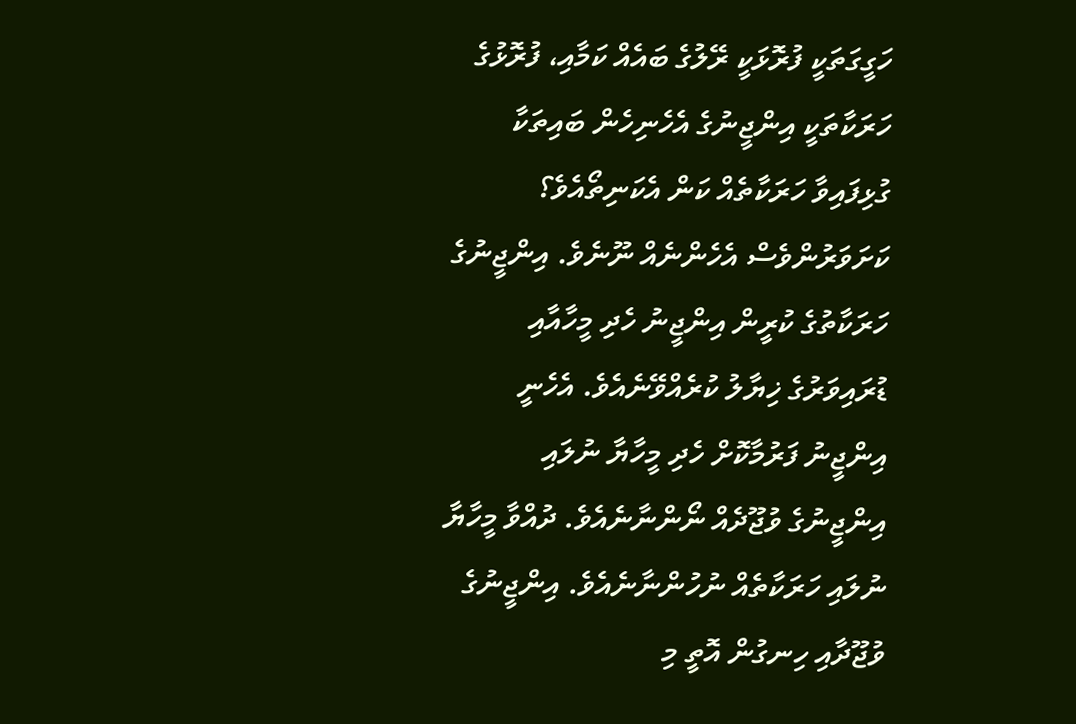ހަގީގަތަކީ ފުރޮޅަކީ ރޭލުގެ ބައެއް ކަމާއި، ފުރޮޅުގެ ހަރަކާތަކީ އިންޖީނުގެ އެހެނިހެން ބައިތަކާ ގުޅިފައިވާ ހަރަކާތެއް ކަން އެކަނިތޯއެވެ؟ ކަށަވަރުންވެސް އެހެންނެއް ނޫނެވެ. އިންޖީނުގެ ހަރަކާތުގެ ކުރީން އިންޖީނު ހެދި މީހާއާއި ޑުރައިވަރުގެ ޚިޔާލު ކުރެއްވޭނެއެވެ. އެހެނީ އިންޖީނު ފަރުމާކޮށް ހެދި މީހާޔާ ނުލައި އިންޖީނުގެ ވުޖޫދެއް ނޯންނާނެއެވެ. ދުއްވާ މީހާޔާ ނުލައި ހަރަކާތެއް ނުހުންނާނެއެވެ. އިންޖީނުގެ ވުޖޫދާއި ހިނގުން އޮތީ މި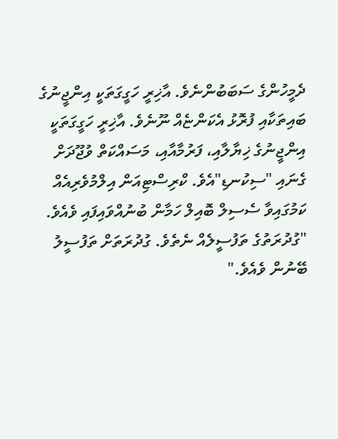ދެމީހުންގެ ސަބަބުންނެވެ. އާޚިރީ ހަގީގަތަކީ އިންޖީނުގެ ބައިތަކާއި ފުރޮޅު އެކަންޏެއް ނޫނެވެ. އާޚިރީ ހަގީގަތަކީ އިންޖީނުގެ ޚިޔާލާއި، ފަރުމާއާއި، މަސައްކަތް ވުޖޫދަށް ގެނައި "ސިކުނޑި"އެވެ. ކްރިސްޓިއަން އިލްމުވެރިއެއް ކަމުގައިވާ ސެސިލް ބޮއިލް ހަމާން ބުނުއްވައިފައި ވެއެވެ. "ގުދުރަތުގެ ތަފުސީލެއް ނެތެވެ. ގުދުރަތަށް ތަފުސީލު ބޭނުން ވެއެވެ."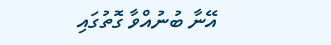އޭނާ ބުނުއްވާ ގޮތުގައި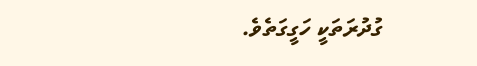ގުދުރަތަކީ ހަގީގަތެވެ.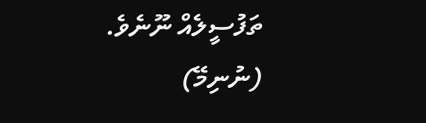ތަފުސީލެއް ނޫނެވެ.
(ނުނިމޭ)